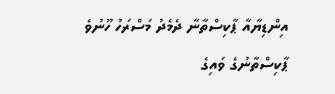އިންޑިޔާއާ ޕާކިސްތާނާ ދެމެދު މަސްރަހު ހޫނުވެ ޕާކިސްތާނުގެ ވައިގެ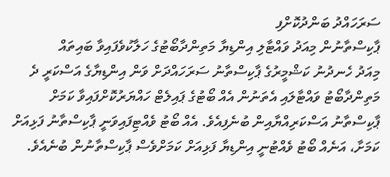ސަރަހައްދު ބަންދުކޮށްފި
ޕާކިސްތާނުން މިއަދު ވައްޓާލި އިންޑިޔާ މަތިންދާބޯޓުގެ ހަލާކުވެފައިވާ ބައިތައް
މިއަދު ހެނދުނު ކަޝްމީރުގެ ޕާކިސްތާނު ސަރަހައްދަށް ވަން އިންޑިޔާގެ އަސްކަރީ ދެ މަތިންދާބޯޓު ވައްޓާލައި އެތަނުން އެއް ބޯޓުގެ ޕައިލެޓް ހައްޔަރުކޮށްފައިވާ ކަމަށް ޕާކިސްތާނު އަސްކަރިއްޔާއިން ބުނެފިއެވެ. އެއް ބޯޓު ވެއްޓިފައިވަނީ ޕާކިސްތާނު ފަޅިއަށް ކަމަށާ، އަނެއް ބޯޓު ވެއްޓުނީ އިންޑިޔާ ފަޅިއަށް ކަމަށްވެސް ޕާކިސްތާނުން ބުނެއެވެ.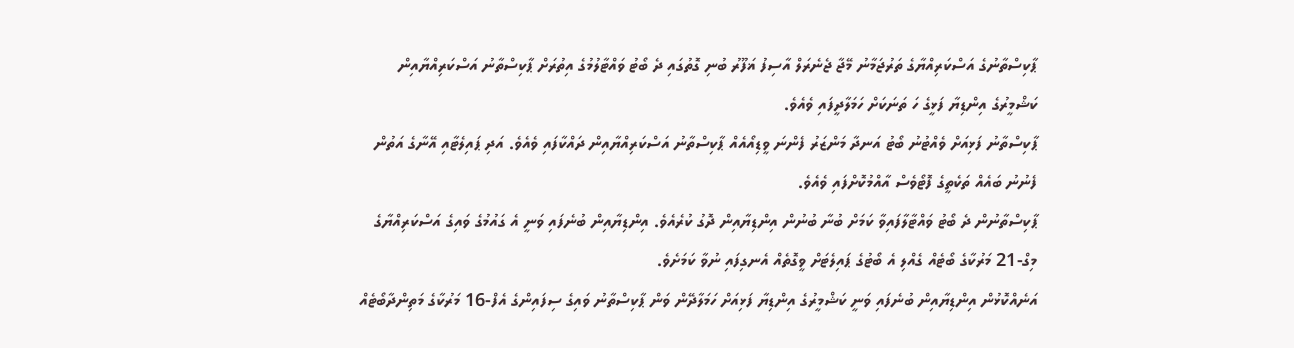ޕާކިސްތާނުގެ އަސްކަރިއްޔާގެ ތަރުޖަމާނު މޭޖާ ޖެނެރަލް އާސިފު ޣަފޫރު ބުނި ގޮތުގައި ދެ ބޯޓު ވައްޓާލުމުގެ އިތުރަށް ޕާކިސްތާނު އަސްކަރިއްޔާއިން ކަޝްމީރުގެ އިންޑިޔާ ފަޅީގެ ހަ ތަނަކަށް ހަމަލާދީފައި ވެއެވެ.
ޕާކިސްތާނު ފަޅިއަށް ވެއްޓުނު ބޯޓު އަނދާ މަންޒަރު ފެންނަ ވީޑިއޯއެއް ޕާކިސްތާނު އަސްކަރިއްޔާއިން ދައްކާފައި ވެއެވެ. އަދި ޕައިލެޓާއި އޭނާގެ އަތުން ފެނުނު ބައެއް ތަކެތީގެ ފޮޓޯވެސް އާއްމުކޮށްފައި ވެއެވެ.
ޕާކިސްތާނުން ދެ ބޯޓު ވައްޓާލާފައިވާ ކަމަށް ބުނާ ބުނުން އިންޑިޔާއިން ދޮގު ކުރެއެވެ. އިންޑިޔާއިން ބުނެފައި ވަނީ އެ ގައުމުގެ ވައިގެ އަސްކަރިއްޔާގެ މިގް-21 މަރުކާގެ ބޯޓެއް ގެއްލި އެ ބޯޓުގެ ޕައިލެޓަށް ވީގޮތެއް އެނގިފައި ނުވާ ކަމަށެވެ.
އަނެއްކޮޅުން އިންޑިޔާއިން ބުނެފައި ވަނީ ކަޝްމީރުގެ އިންޑިޔާ ފަޅިއަށް ހަމަލާދޭން ވަން ޕާކިސްތާނު ވައިގެ ސިފައިންގެ އެފް-16 މަރުކާގެ މަތިންދާބޯޓެއް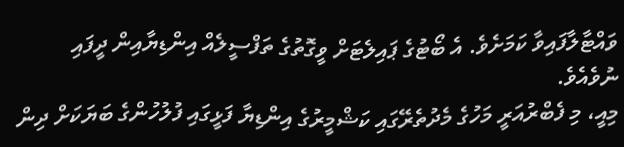ވައްޓާލާފައިވާ ކަމަށެވެ. އެ ބޯޓުގެ ޕައިލެޓަށް ވީގޮތުގެ ތަފްސީލެއް އިންޑިޔާއިން ދީފައި ނުވެއެވެ.
މިއީ، މި ފެބްރުއަރީ މަހުގެ މެދުތެރޭގައި ކަޝްމީރުގެ އިންޑިޔާ ފަޅީގައި ފުލުހުންގެ ބަޔަކަށް ދިން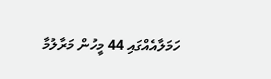ހަމަލާއެއްގައި 44 މީހުން މަރާލުމާ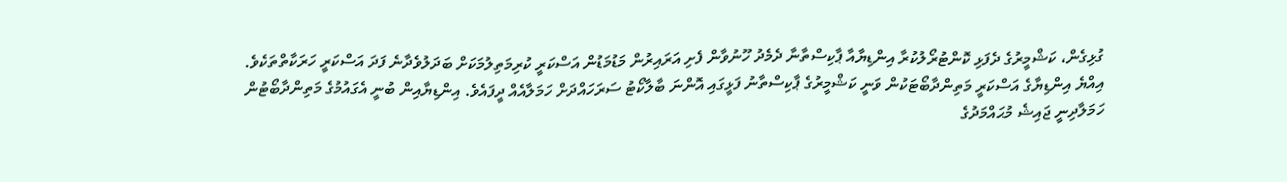ގުޅިގެން، ކަޝްމީރުގެ ދެފަޅި ކޮންޓުރޯލުކުރާ އިންޑިޔާއާ ޕާކިސްތާނާ ދެމެދު ހޫނުވާން ފެށި އަރައިރުން މަޑުމަޑުން އަސްކަރީ ކުރިމަތިލުމަކަށް ބަދަލުވެދާނެ ފަދަ އަސްކަރީ ހަރަކާތްތަކެވެ.
އިއްޔެ އިންޑިޔާގެ އަސްކަރީ މަތިންދާބޯޓަކުން ވަނީ ކަޝްމީރުގެ ޕާކިސްތާނު ފަޅީގައި އޮންނަ ބާލާކޯޓު ސަރަހައްދަށް ހަމަލާއެއް ދީފައެވެ. އިންޑިޔާއިން ބުނީ އެގައުމުގެ މަތިންދާބޯޓުން ހަމަލާދިނީ ޖައިޝެ މުޙައްމަދުގެ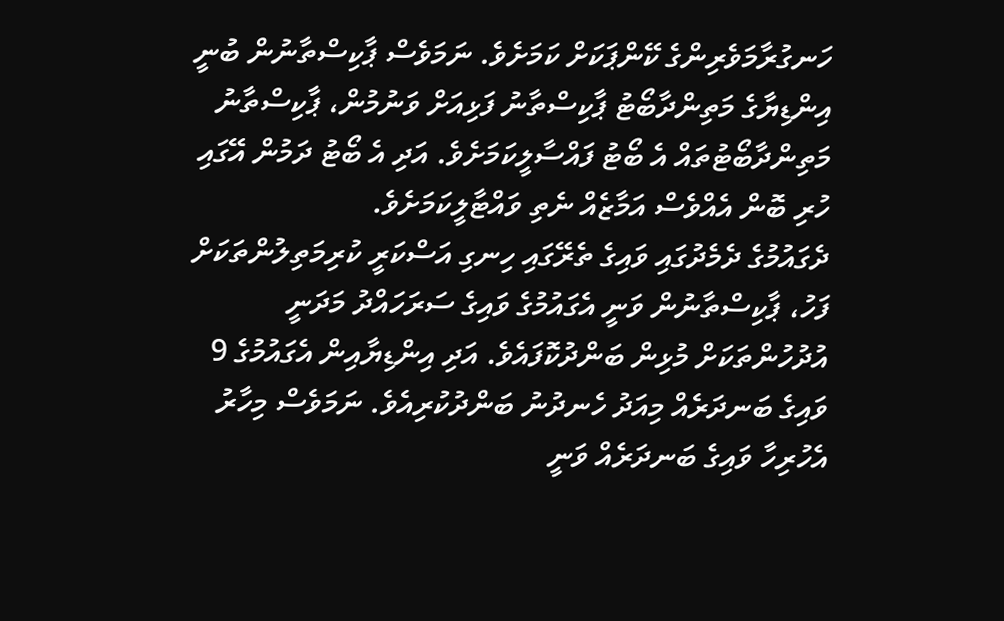ހަނގުރާމަވެރިންގެ ކޭންޕަކަށް ކަމަށެވެ. ނަމަވެސް ޕާކިސްތާނުން ބުނީ އިންޑިޔާގެ މަތިންދާބޯޓު ޕާކިސްތާނު ފަޅިއަށް ވަނުމުން، ޕާކިސްތާނު މަތިންދާބޯޓުތައް އެ ބޯޓު ފައްސާލީކަމަށެވެ. އަދި އެ ބޯޓު ދަމުން އޭގައި ހުރި ބޮން އެއްވެސް އަމާޒެއް ނެތި ވައްޓާލީކަމަށެވެ.
ދެގައުމުގެ ދެމެދުގައި ވައިގެ ތެރޭގައި ހިނގި އަސްކަރީ ކުރިމަތިލުންތަކަށް ފަހު، ޕާކިސްތާނުން ވަނީ އެގައުމުގެ ވައިގެ ސަރަހައްދު މަދަނީ އުދުހުންތަކަށް މުޅިން ބަންދުކޮފައެވެ. އަދި އިންޑިޔާއިން އެގައުމުގެ 9 ވައިގެ ބަނދަރެއް މިއަދު ހެނދުނު ބަންދުކުރިއެވެ. ނަމަވެސް މިހާރު އެހުރިހާ ވައިގެ ބަނދަރެއް ވަނީ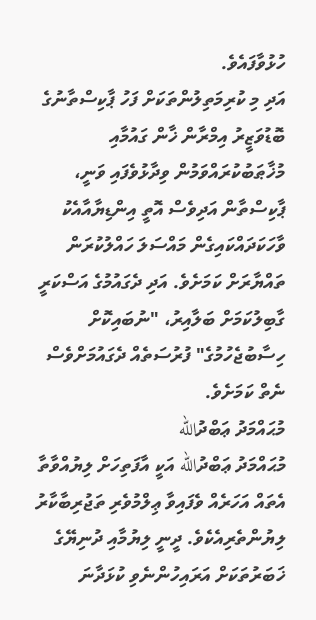ހުޅުވާފައެވެ.
އަދި މި ކުރިމަތިލުންތަކަށް ފަހު ޕާކިސްތާނުގެ ބޮޑުވަޒީރު އިމްރާން ޚާން ގައުމާއި މުޚާޠަބުކުރައްވަމުން ވިދާޅުވެފައި ވަނީ، ޕާކިސްތާން އަދިވެސް އޮތީ އިންޑިޔާއާއެކު ވާހަކަދައްކައިގެން މައްސަލަ ހައްލުކުރަން ތައްޔާރަށް ކަމަށެވެ. އަދި ދެގައުމުގެ އަސްކަރީ ގާބިލުކަމަށް ބަލާއިރު، "ނުބައިކޮށް ހިސާބުޖެހުމުގެ" ފުރުސަތެއް ދެގައުމަށްވެސް ނެތް ކަމަށެވެ.
މުޙައްމަދު ޢަބްދުالله
މުޙައްމަދު ޢަބްދުالله އަކީ އާފަތިހަށް ލިޔުއްވާތާ އެތައް އަހަރެއް ވެފައިވާ ޢިލްމުވެރި ތަޖުރިބާކާރު ލިޔުންތެރިއެކެވެ. ދީނީ ލިޔުމާއި ދުނިޔޭގެ ޚަބަރުތަކަށް އަރައިހުންނެވި ކުޅަދާނަ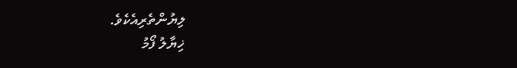ލިޔުންތެރިއެކެވެ.
ޚިޔާލު ފޯމު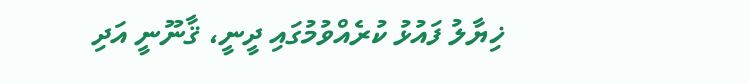ޚިޔާލު ފައުޅު ކުރެއްވުމުގައި ދީނީ، ޤާނޫނީ އަދި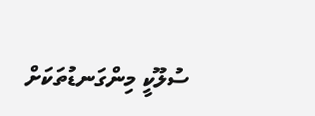ސުލޫކީ މިންގަނޑުތަކަށް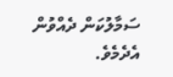ސަމާލުކަން ދެއްވުން އެދެމެވެ.